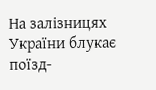На залізницях України блукає поїзд-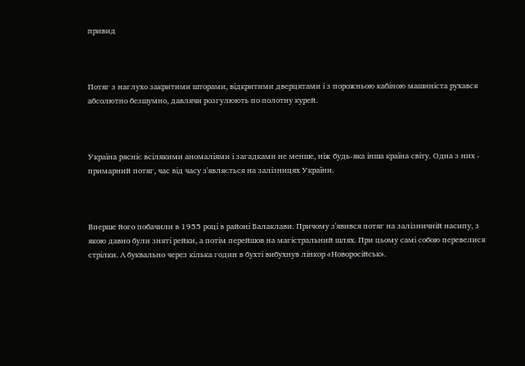привид



Потяг з наглухо закритими шторами, відкритими дверцятами і з порожньою кабіною машиніста рухався абсолютно безшумно, давлячи розгулюють по полотну курей.



Україна рясніє всілякими аномаліями і загадками не менше, ніж будь-яка інша країна світу. Одна з них - примарний потяг, час від часу з'являється на залізницях України.



Вперше його побачили в 1955 році в районі Балаклави. Причому з'явився потяг на залізничній насипу, з якою давно були зняті рейки, а потім перейшов на магістральний шлях. При цьому самі собою перевелися стрілки. А буквально через кілька годин в бухті вибухнув лінкор «Новоросійськ».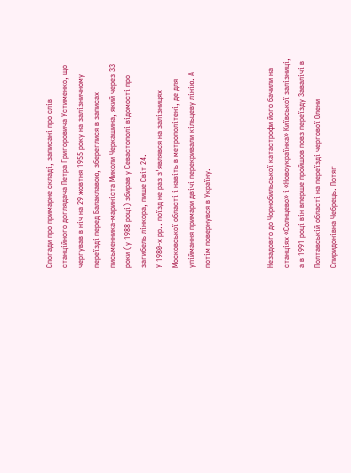Спогади про примарне складі, записані про слів станційного доглядача Петра Григоровича Устименко, що чергував в ніч на 29 жовтня 1955 року на залізничному переїзді перед Балаклавою, збереглися в записах письменника-мариніста Миколи Черкашина, який через 33 роки (у 1988 році) збирав у Севастополі відомості про загибель лінкора, пише Світ 24.
У 1980-х рр.. поїзд не раз з'являвся на залізницях Московської області і навіть в метрополітені, де для упіймання примари двічі перекривали кільцеву лінію. А потім повернувся в Україну.



Незадовго до Чорнобильської катастрофи його бачили на станціях «Солнцево» і «Новоукраїнка» Київської залізниці, а в 1991 році він вперше пройшов повз переїзду Завалічі в Полтавській області на переїзді чергової Олени Спиридонівна Чебрець. Потяг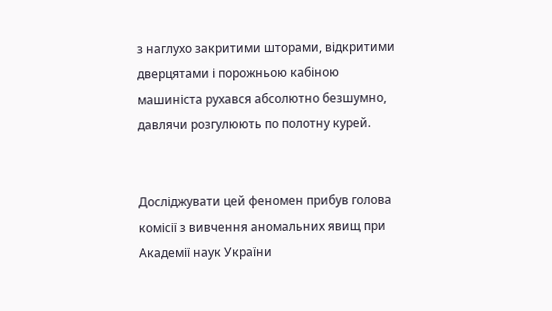з наглухо закритими шторами, відкритими дверцятами і порожньою кабіною машиніста рухався абсолютно безшумно, давлячи розгулюють по полотну курей.


Досліджувати цей феномен прибув голова комісії з вивчення аномальних явищ при Академії наук України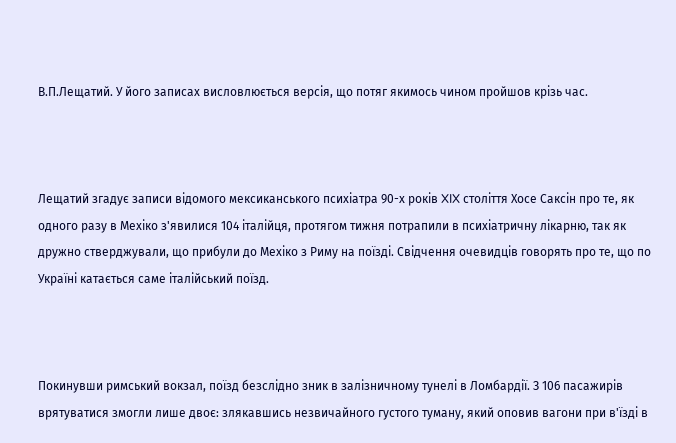В.П.Лещатий. У його записах висловлюється версія, що потяг якимось чином пройшов крізь час.



Лещатий згадує записи відомого мексиканського психіатра 90-х років XIX століття Хосе Саксін про те, як одного разу в Мехіко з'явилися 104 італійця, протягом тижня потрапили в психіатричну лікарню, так як дружно стверджували, що прибули до Мехіко з Риму на поїзді. Свідчення очевидців говорять про те, що по Україні катається саме італійський поїзд.



Покинувши римський вокзал, поїзд безслідно зник в залізничному тунелі в Ломбардії. З 106 пасажирів врятуватися змогли лише двоє: злякавшись незвичайного густого туману, який оповив вагони при в'їзді в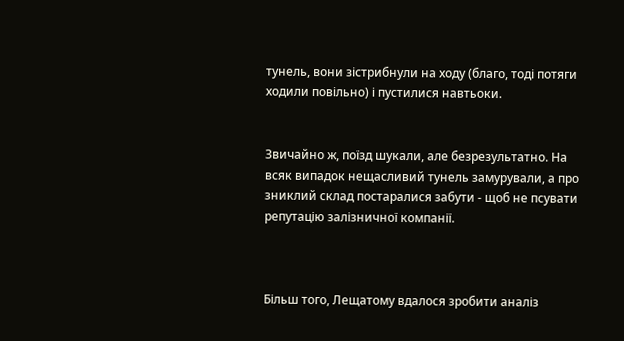тунель, вони зістрибнули на ходу (благо, тоді потяги ходили повільно) і пустилися навтьоки.


Звичайно ж, поїзд шукали, але безрезультатно. На всяк випадок нещасливий тунель замурували, а про зниклий склад постаралися забути - щоб не псувати репутацію залізничної компанії.



Більш того, Лещатому вдалося зробити аналіз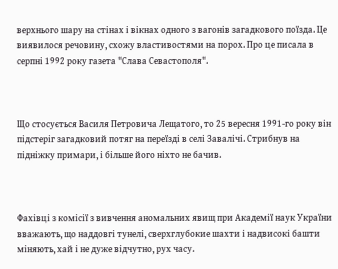верхнього шару на стінах і вікнах одного з вагонів загадкового поїзда. Це виявилося речовину, схожу властивостями на порох. Про це писала в серпні 1992 року газета "Слава Севастополя".



Що стосується Василя Петровича Лещатого, то 25 вересня 1991-го року він підстеріг загадковий потяг на переїзді в селі Завалічі. Стрибнув на підніжку примари, і більше його ніхто не бачив.



Фахівці з комісії з вивчення аномальних явищ при Академії наук України вважають, що наддовгі тунелі, сверхглубокие шахти і надвисокі башти міняють, хай і не дуже відчутно, рух часу.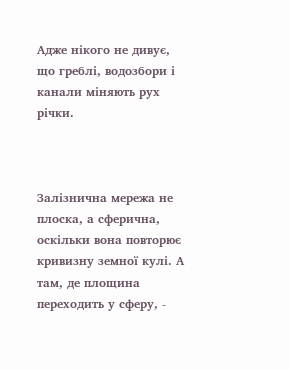Адже нікого не дивує, що греблі, водозбори і канали міняють рух річки.



Залізнична мережа не плоска, а сферична, оскільки вона повторює кривизну земної кулі. А там, де площина переходить у сферу, -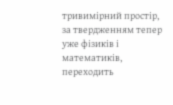тривимірний простір, за твердженням тепер уже фізиків і математиків, переходить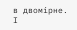в двомірне. І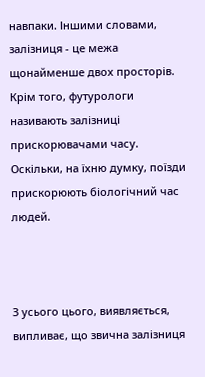навпаки. Іншими словами, залізниця - це межа щонайменше двох просторів. Крім того, футурологи називають залізниці прискорювачами часу. Оскільки, на їхню думку, поїзди прискорюють біологічний час людей.



З усього цього, виявляється, випливає, що звична залізниця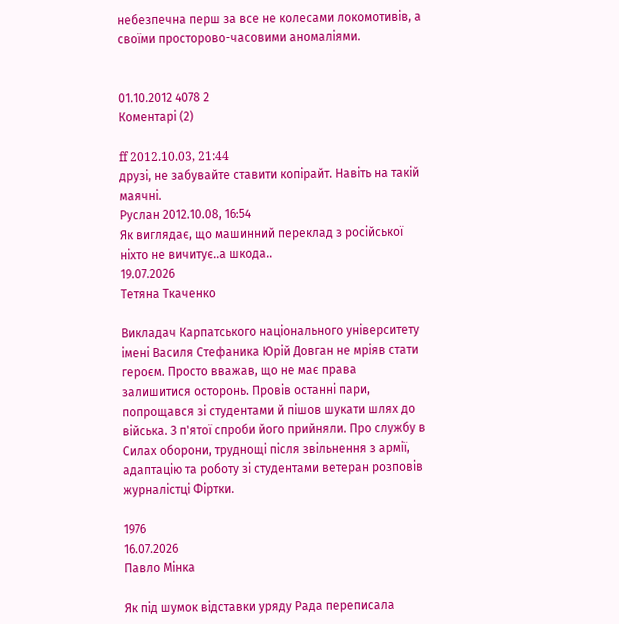небезпечна перш за все не колесами локомотивів, а своїми просторово-часовими аномаліями.


01.10.2012 4078 2
Коментарі (2)

ff 2012.10.03, 21:44
друзі, не забувайте ставити копірайт. Навіть на такій маячні.
Руслан 2012.10.08, 16:54
Як виглядає, що машинний переклад з російської ніхто не вичитує..а шкода..
19.07.2026
Тетяна Ткаченко

Викладач Карпатського національного університету імені Василя Стефаника Юрій Довган не мріяв стати героєм. Просто вважав, що не має права залишитися осторонь. Провів останні пари, попрощався зі студентами й пішов шукати шлях до війська. З п'ятої спроби його прийняли. Про службу в Силах оборони, труднощі після звільнення з армії, адаптацію та роботу зі студентами ветеран розповів журналістці Фіртки.

1976
16.07.2026
Павло Мінка

Як під шумок відставки уряду Рада переписала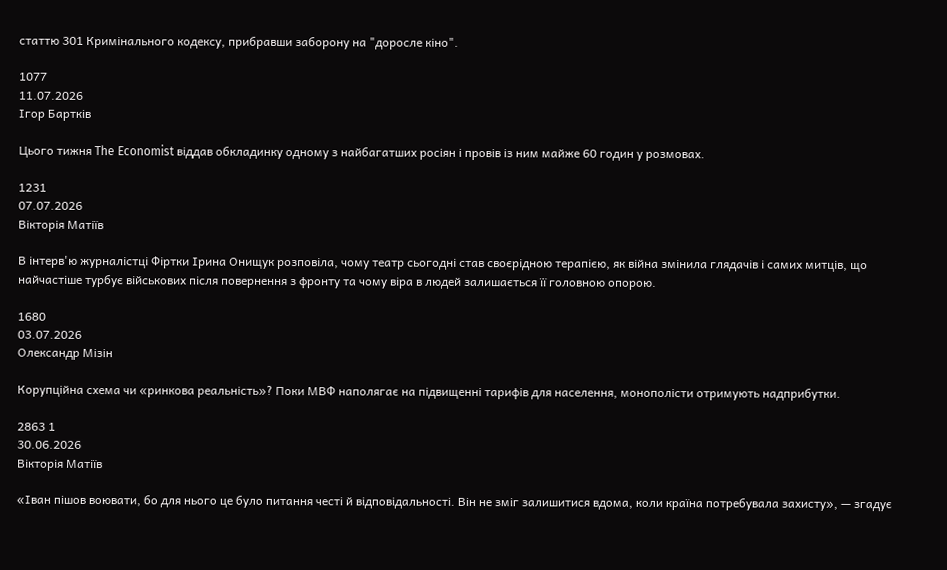статтю 301 Кримінального кодексу, прибравши заборону на "доросле кіно".

1077
11.07.2026
Ігор Бартків

Цього тижня The Economist віддав обкладинку одному з найбагатших росіян і провів із ним майже 60 годин у розмовах.

1231
07.07.2026
Вікторія Матіїв

В інтерв'ю журналістці Фіртки Ірина Онищук розповіла, чому театр сьогодні став своєрідною терапією, як війна змінила глядачів і самих митців, що найчастіше турбує військових після повернення з фронту та чому віра в людей залишається її головною опорою.

1680
03.07.2026
Олександр Мізін

Корупційна схема чи «ринкова реальність»? Поки МВФ наполягає на підвищенні тарифів для населення, монополісти отримують надприбутки.

2863 1
30.06.2026
Вікторія Матіїв

«Іван пішов воювати, бо для нього це було питання честі й відповідальності. Він не зміг залишитися вдома, коли країна потребувала захисту», — згадує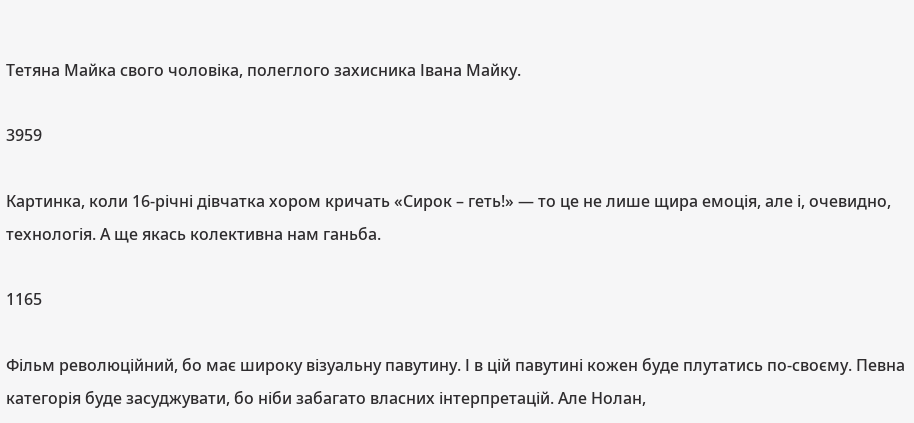Тетяна Майка свого чоловіка, полеглого захисника Івана Майку.

3959

Картинка, коли 16-річні дівчатка хором кричать «Сирок – геть!» — то це не лише щира емоція, але і, очевидно, технологія. А ще якась колективна нам ганьба.

1165

Фільм революційний, бо має широку візуальну павутину. І в цій павутині кожен буде плутатись по-своєму. Певна категорія буде засуджувати, бо ніби забагато власних інтерпретацій. Але Нолан,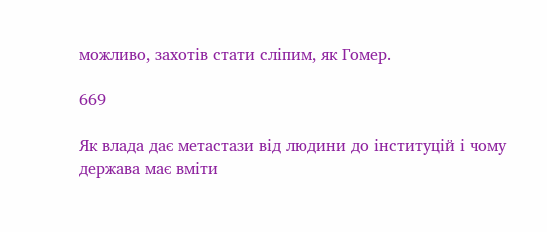можливо, захотів стати сліпим, як Гомер.

669

Як влада дає метастази від людини до інституцій і чому держава має вміти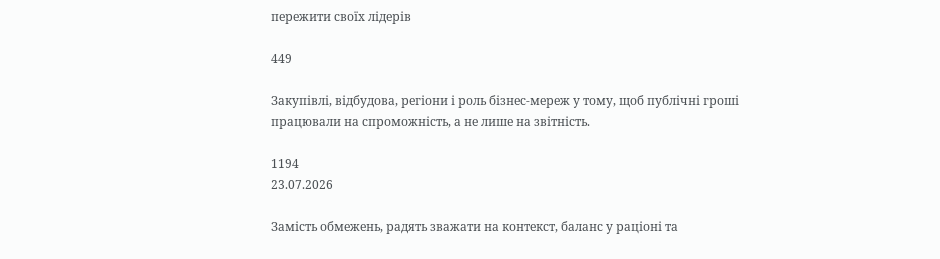пережити своїх лідерів

449

Закупівлі, відбудова, регіони і роль бізнес-мереж у тому, щоб публічні гроші працювали на спроможність, а не лише на звітність.

1194
23.07.2026

Замість обмежень, радять зважати на контекст, баланс у раціоні та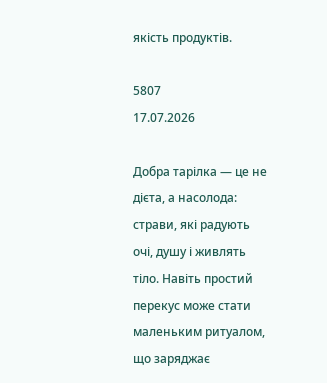якість продуктів.

5807
17.07.2026

Добра тарілка — це не дієта, а насолода: страви, які радують очі, душу і живлять тіло. Навіть простий перекус може стати маленьким ритуалом, що заряджає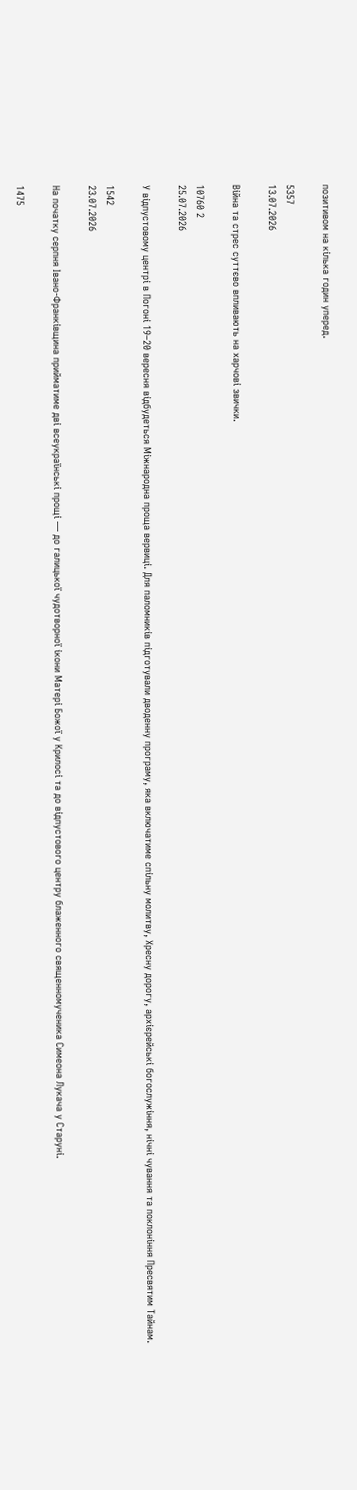позитивом на кілька годин уперед.

5357
13.07.2026

Війна та стрес суттєво впливають на харчові звички.

10760 2
25.07.2026

У відпустовому центрі в Погоні 19–20 вересня відбудеться Міжнародна проща вервиці. Для паломників підготували дводенну програму, яка включатиме спільну молитву, Хресну дорогу, архієрейські богослужіння, нічні чування та поклоніння Пресвятим Тайнам.

1542
23.07.2026

На початку серпня Івано-Франківщина прийматиме дві всеукраїнські прощі — до галицької чудотворної ікони Матері Божої у Крилосі та до відпустового центру блаженного священномученика Симеона Лукача у Старуні.

1475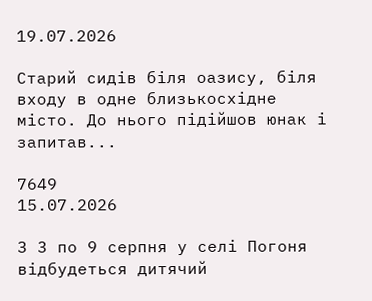19.07.2026

Старий сидів біля оазису, біля входу в одне близькосхідне місто. До нього підійшов юнак і запитав...

7649
15.07.2026

З 3 по 9 серпня у селі Погоня відбудеться дитячий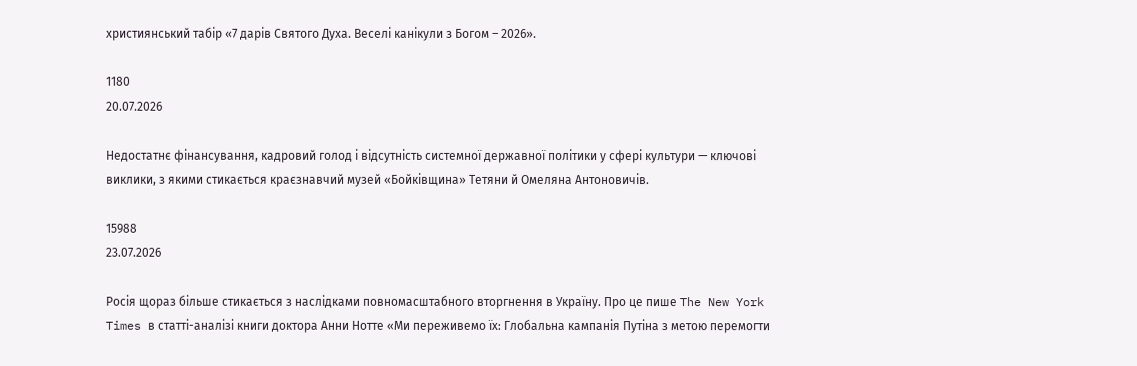християнський табір «7 дарів Святого Духа. Веселі канікули з Богом – 2026».

1180
20.07.2026

Недостатнє фінансування, кадровий голод і відсутність системної державної політики у сфері культури — ключові виклики, з якими стикається краєзнавчий музей «Бойківщина» Тетяни й Омеляна Антоновичів.

15988
23.07.2026

Росія щораз більше стикається з наслідками повномасштабного вторгнення в Україну. Про це пише The New York Times в статті-аналізі книги доктора Анни Нотте «Ми переживемо їх: Глобальна кампанія Путіна з метою перемогти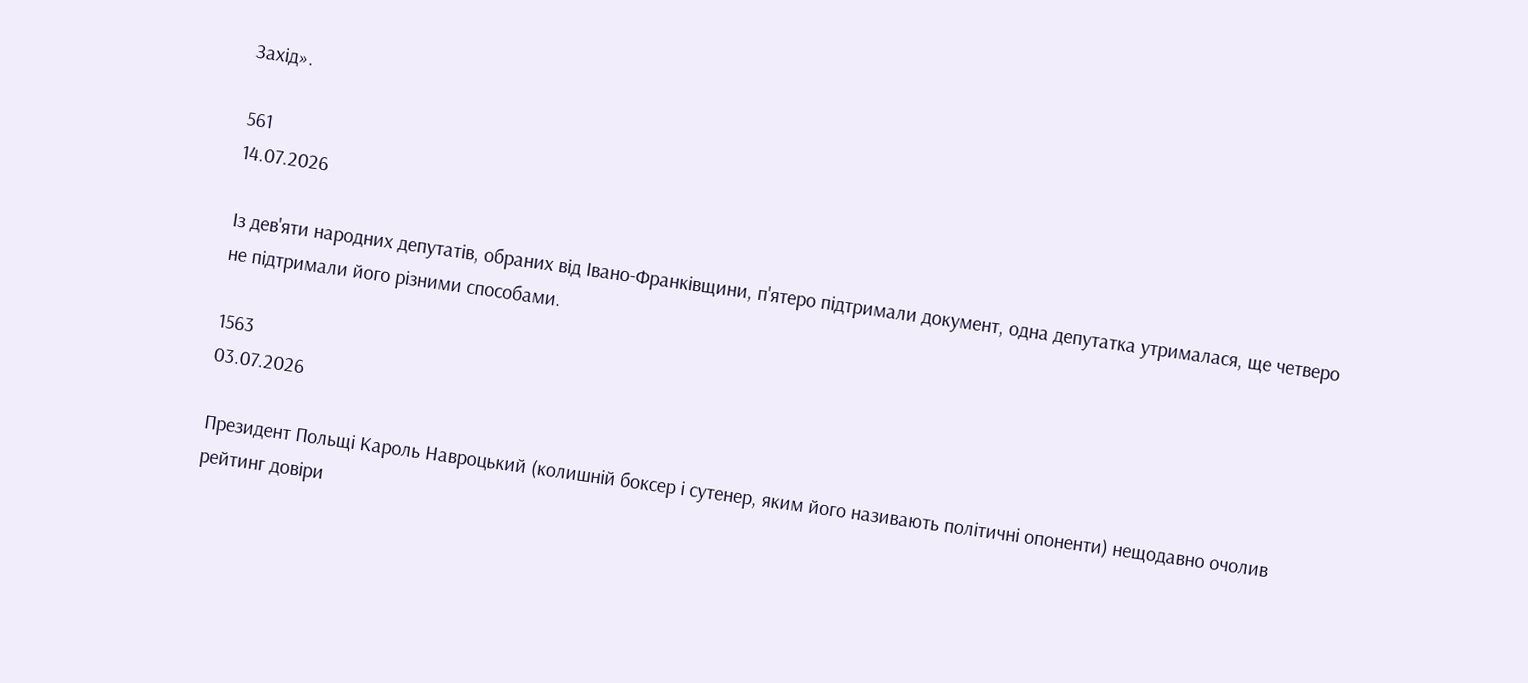Захід».

561
14.07.2026

Із дев'яти народних депутатів, обраних від Івано-Франківщини, п'ятеро підтримали документ, одна депутатка утрималася, ще четверо не підтримали його різними способами.

1563
03.07.2026

Президент Польщі Кароль Навроцький (колишній боксер і сутенер, яким його називають політичні опоненти) нещодавно очолив рейтинг довіри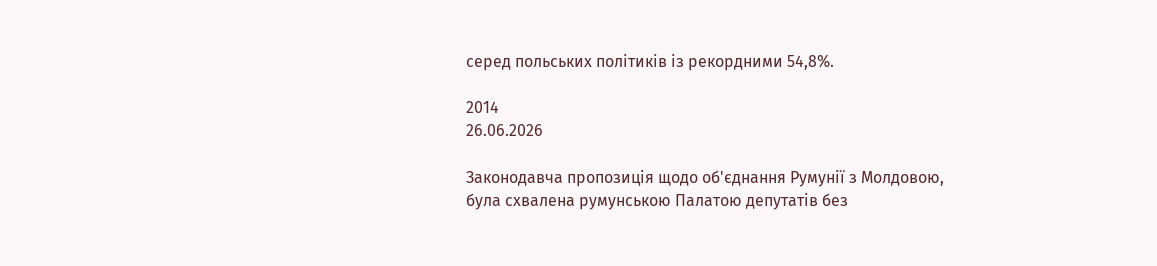серед польських політиків із рекордними 54,8%.

2014
26.06.2026

Законодавча пропозиція щодо об'єднання Румунії з Молдовою, була схвалена румунською Палатою депутатів без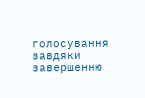голосування завдяки завершенню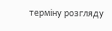терміну розгляду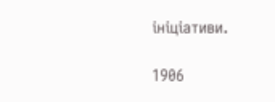ініціативи.

1906